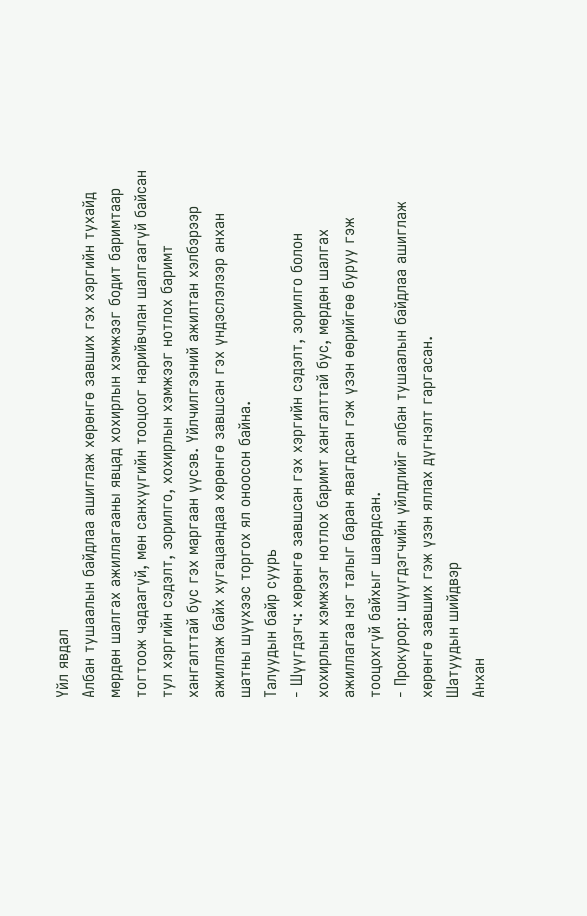Үйл явдал
Албан тушаалын байдлаа ашиглаж хөрөнгө завших гэх хэргийн тухайд мөрдөн шалгах ажиллагааны явцад хохирлын хэмжээг бодит баримтаар тогтоож чадаагүй, мөн санхүүгийн тооцоог нарийвчлан шалгаагүй байсан тул хэргийн сэдэлт, зорилго, хохирлын хэмжээг нотлох баримт хангалттай бус гэх маргаан үүсэв. Үйлчилгээний ажилтан хэлбэрээр ажиллаж байх хугацаандаа хөрөнгө завшсан гэх үндэслэлээр анхан шатны шүүхээс торгох ял оноосон байна.
Талуудын байр суурь
- Шүүгдэгч: хөрөнгө завшсан гэх хэргийн сэдэлт, зорилго болон хохирлын хэмжээг нотлох баримт хангалттай бус, мөрдөн шалгах ажиллагаа нэг талыг баран явагдсан гэж үзэн өөрийгөө буруу гэж тооцохгүй байхыг шаардсан.
- Прокурор: шүүгдэгчийн үйлдлийг албан тушаалын байдлаа ашиглаж хөрөнгө завших гэж үзэн яллах дүгнэлт гаргасан.
Шатуудын шийдвэр
Анхан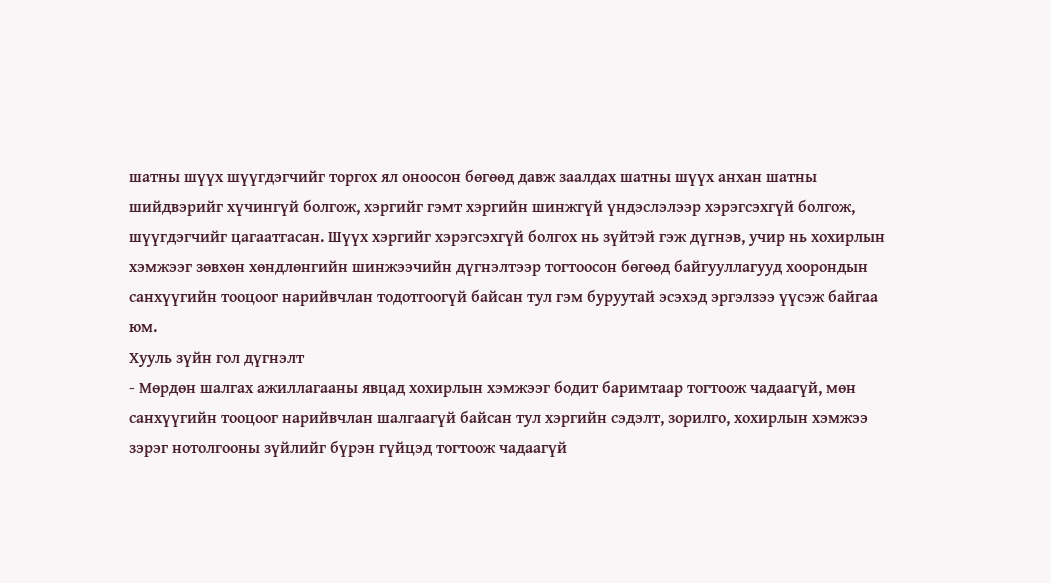шатны шүүх шүүгдэгчийг торгох ял оноосон бөгөөд давж заалдах шатны шүүх анхан шатны шийдвэрийг хүчингүй болгож, хэргийг гэмт хэргийн шинжгүй үндэслэлээр хэрэгсэхгүй болгож, шүүгдэгчийг цагаатгасан. Шүүх хэргийг хэрэгсэхгүй болгох нь зүйтэй гэж дүгнэв, учир нь хохирлын хэмжээг зөвхөн хөндлөнгийн шинжээчийн дүгнэлтээр тогтоосон бөгөөд байгууллагууд хоорондын санхүүгийн тооцоог нарийвчлан тодотгоогүй байсан тул гэм буруутай эсэхэд эргэлзээ үүсэж байгаа юм.
Хууль зүйн гол дүгнэлт
- Мөрдөн шалгах ажиллагааны явцад хохирлын хэмжээг бодит баримтаар тогтоож чадаагүй, мөн санхүүгийн тооцоог нарийвчлан шалгаагүй байсан тул хэргийн сэдэлт, зорилго, хохирлын хэмжээ зэрэг нотолгооны зүйлийг бүрэн гүйцэд тогтоож чадаагүй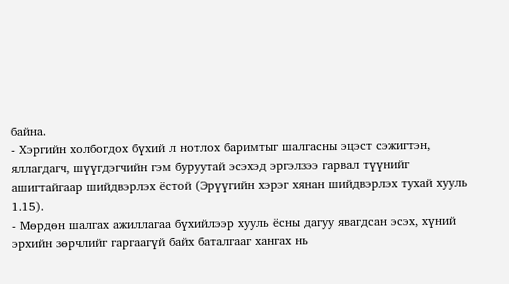байна.
- Хэргийн холбогдох бүхий л нотлох баримтыг шалгасны эцэст сэжигтэн, яллагдагч, шүүгдэгчийн гэм буруутай эсэхэд эргэлзээ гарвал түүнийг ашигтайгаар шийдвэрлэх ёстой (Эрүүгийн хэрэг хянан шийдвэрлэх тухай хууль 1.15).
- Мөрдөн шалгах ажиллагаа бүхийлээр хууль ёсны дагуу явагдсан эсэх, хүний эрхийн зөрчлийг гаргаагүй байх баталгааг хангах нь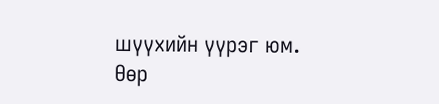шүүхийн үүрэг юм.
Өөр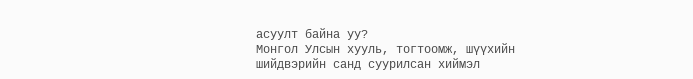асуулт байна уу?
Монгол Улсын хууль, тогтоомж, шүүхийн шийдвэрийн санд суурилсан хиймэл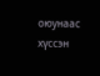оюунаас хүссэн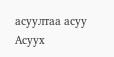асуултаа асуу
Асуух